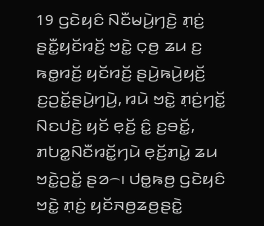19 ꤞꤢꤧꤟꤢꤨ ꤡꤢꤪꤗꤣꤧ꤬ꤚꤢꤧ꤬ ꤊ꤫ꤢꤦ꤬ ꤔꤢꤪ꤭ꤟꤢꤩꤙꤢꤩ꤬ ꤠꤢꤧ꤭ ꤍ꤫ꤥ꤬ ꤘꤣ ꤢ꤬ ꤒꤥ꤭ꤙꤢꤩ꤬ ꤟꤢꤩꤙꤢꤩ꤬ ꤔꤣꤧ꤬ꤒꤣꤧ꤬ꤟꤢꤩ꤬ ꤢ꤬ꤑꤢꤩ꤭ꤔꤣꤧ꤬ꤚꤣꤧ꤬, ꤙꤣꤧ ꤠꤢꤧ꤭ ꤊ꤫ꤢꤦ꤬ꤚꤢꤩ꤭ ꤡꤢꤓꤢꤧ꤬ ꤟꤢꤩ ꤕ꤫ꤢꤩ꤬ ꤢꤨ꤭ ꤢ꤬ꤋꤢꤩ꤭, ꤊꤝꤤ꤭ꤡꤢꤪꤙꤢꤩ꤭ꤚꤣꤧ ꤕ꤫ꤢꤩ꤬ꤊꤣꤧ꤭ ꤘꤣ ꤠꤢꤧ꤭ꤑꤢꤩ꤭ ꤔꤤ꤮꤯ ꤓꤥ꤭ꤒꤥ꤬ ꤞꤢꤧꤟꤢꤨ ꤠꤢꤧ꤭ ꤊ꤫ꤢꤦ꤬ ꤟꤢꤩꤏꤥ꤬ꤘꤥ꤬ꤔꤢꤧ꤭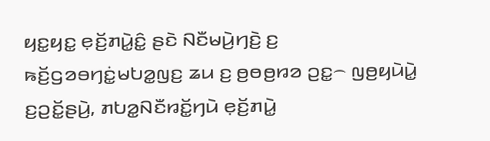ꤟꤢ꤭ꤟꤢ꤭ ꤕ꤫ꤢꤩ꤬ꤊꤣꤧ꤭ꤢꤨ꤭ ꤔꤢꤧ ꤡꤢꤪꤗꤣꤧ꤬ꤚꤢꤧ꤬ ꤢ꤬ ꤒꤢꤩ꤬ꤞꤤꤋꤚꤢꤦ꤭ꤗꤝꤤ꤭ꤜꤢ꤬ ꤘꤣ ꤢ꤬ ꤥ꤬ꤥꤥ꤬ꤙꤤ ꤑꤢ꤭꤮ ꤜꤥ꤬ꤟꤣꤧꤣꤧ꤭ ꤢ꤬ꤑꤢꤩ꤭ꤔꤣꤧ꤬, ꤊꤝꤤ꤭ꤡꤢꤪꤙꤢꤩ꤭ꤚꤣꤧ ꤕ꤫ꤢꤩ꤬ꤊꤣꤧ꤭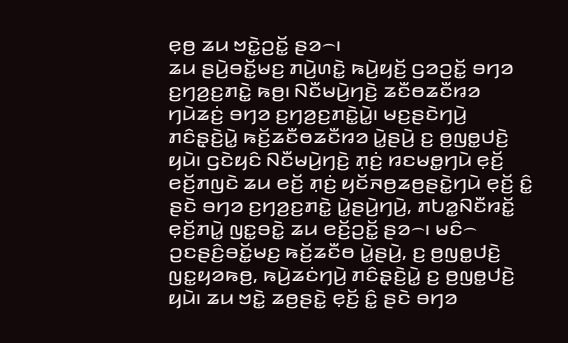ꤕ꤫ꤥ꤬ ꤘꤣ ꤠꤢꤧ꤭ꤑꤢꤩ꤭ ꤔꤤ꤮꤯
ꤘꤣ ꤔꤣꤧ꤬ꤋꤢꤩ꤭ꤗꤢ꤬ ꤊꤣꤧ꤬ꤛꤢꤧ꤭ ꤒꤣꤧ꤬ꤟꤢꤩ꤬ ꤞꤤꤑꤢꤩ꤭ ꤋꤚꤤ ꤢ꤬ꤚꤤ꤬ꤢ꤬ꤊꤢꤧ꤭ ꤒꤥ꤬꤯ ꤡꤢꤪꤗꤣꤧ꤬ꤚꤢꤧ꤬ ꤘꤢꤪꤥꤘꤢꤪꤙꤤ ꤚꤣꤧꤘꤢꤦ꤬ ꤋꤚꤤ ꤢ꤬ꤚꤤ꤬ꤢ꤬ꤊꤢꤧ꤭ꤣꤧ꤭꤯ ꤗꤢ꤬ꤔꤢꤧꤚꤣꤧ꤬ ꤊꤢꤨꤔ꤫ꤢꤧ꤬ꤣꤧ꤭ ꤒꤢꤩ꤬ꤘꤢꤪꤥꤘꤢꤪꤙꤤ ꤣꤧ꤭ꤔꤣꤧ꤬ ꤢ꤬ ꤥ꤬ꤜꤥ꤭ꤓꤢꤧ꤬ ꤟꤣꤧ꤯ ꤞꤢꤧꤟꤢꤨ ꤡꤢꤪꤗꤣꤧ꤬ꤚꤢꤧ꤬ ꤊ꤫ꤢꤦ꤬ ꤙꤢꤗꤥ꤭ꤚꤣꤧ ꤕ꤫ꤢꤩ꤬ ꤕꤢꤩ꤬ꤊꤜꤢꤧ ꤘꤣ ꤕꤢꤩ꤬ ꤊ꤫ꤢꤦ꤬ ꤟꤢꤩꤏꤥ꤬ꤘꤥ꤬ꤔꤢꤧ꤭ꤚꤣꤧ ꤕ꤫ꤢꤩ꤬ ꤢꤨ꤭ ꤔꤢꤧ ꤋꤚꤤ ꤢ꤬ꤚꤤ꤬ꤢ꤬ꤊꤢꤧ꤭ ꤣꤧ꤭ꤔꤣꤧ꤬ꤚꤣꤧ꤬, ꤊꤝꤤ꤭ꤡꤢꤪꤙꤢꤩ꤭ ꤕ꤫ꤢꤩ꤬ꤊꤣꤧ꤭ ꤜꤢ꤭ꤋꤢꤧ꤭ ꤘꤣ ꤕꤢꤩ꤬ꤑꤢꤩ꤭ ꤔꤤ꤮꤯ ꤗꤢꤨ꤮ ꤑꤢꤔꤢꤨ꤬ꤋꤢꤩ꤭ꤗꤢ꤬ ꤒꤢꤩ꤬ꤘꤢꤪꤥ ꤣꤧ꤭ꤔꤣꤧ꤬, ꤢ꤬ ꤥ꤬ꤜꤥ꤭ꤓꤢꤧ꤬ ꤜꤢ꤭ꤟꤤꤒꤥ꤬, ꤒꤣꤧ꤬ꤘꤢꤦꤚꤣꤧ꤬ ꤊꤢꤨꤔ꤫ꤢꤧ꤬ꤣꤧ꤭ ꤢ꤬ ꤥ꤬ꤜꤥ꤭ꤓꤢꤧ꤬ ꤟꤣꤧ꤯ ꤘꤣ ꤠꤢꤧ꤭ ꤘꤥ꤬ꤔꤢꤧ꤭ ꤕ꤫ꤢꤩ꤬ ꤢꤨ꤭ ꤔꤢꤧ ꤋꤚꤤ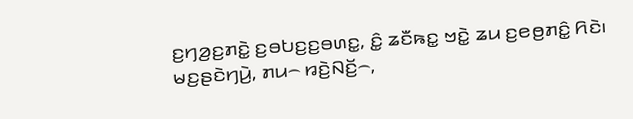ꤢ꤬ꤚꤤ꤬ꤢ꤬ꤊꤢꤧ꤭ ꤢ꤬ꤋꤝꤢ꤬ꤢ꤬ꤋꤛꤢ꤭, ꤢꤨ꤭ ꤘꤢꤪꤒꤢ꤭ ꤠꤢꤧ꤭ ꤘꤣ ꤢ꤬ꤕꤥ꤬ꤊꤢꤨ꤭ ꤖꤢꤧ꤯
ꤗꤢ꤬ꤔꤢꤧꤚꤣꤧ꤬, ꤊꤣ꤮ ꤙꤢꤧ꤬ꤡꤢꤩ꤬꤮,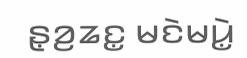ꤔ꤫ꤤ꤬ꤘꤢ꤭ ꤗꤢꤧꤗꤣꤧ꤭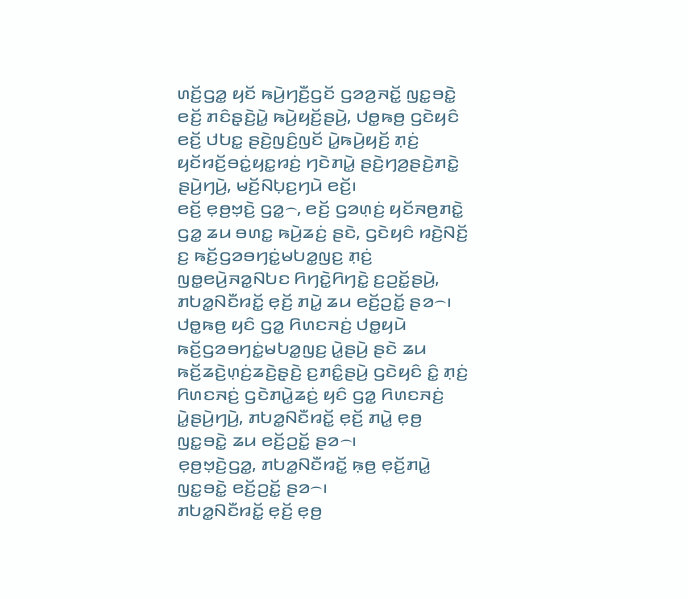ꤛꤢꤩ꤬ꤞꤤ꤭ ꤟꤢꤩ ꤒꤣꤧ꤬ꤚꤢꤪ꤬ꤞꤢꤩ ꤞꤤꤤ꤬ꤏꤢꤩ꤭ ꤜꤢ꤭ꤋꤢꤧ꤭ ꤕꤢꤩ꤬ ꤊꤢꤨꤔ꤫ꤢꤧ꤬ꤣꤧ꤭ ꤒꤣꤧ꤬ꤟꤢꤩ꤬ꤔꤣꤧ꤬, ꤓꤥ꤭ꤒꤥ꤬ ꤞꤢꤧꤟꤢꤨ ꤕꤢꤩ꤬ ꤓꤝꤢ꤭ ꤔꤢꤧ꤬ꤜꤢꤨ꤬ꤜꤢꤩ ꤣꤧ꤭ꤒꤣꤧ꤬ꤟꤢꤩ꤬ ꤊ꤫ꤢꤦ꤬ ꤟꤢꤩꤙꤢꤩ꤬ꤋꤢꤦ꤭ꤟꤢ꤭ꤙꤢꤦ꤬ ꤚꤢꤧꤊꤣꤧ꤭ ꤔꤢꤧ꤬ꤚꤤ꤬ꤔꤢꤧ꤬ꤊꤢꤧ꤭ ꤔꤣꤧ꤬ꤚꤣꤧ꤬, ꤗꤢꤩ꤬ꤡꤝ꤫ꤢ꤬ꤚꤣꤧ ꤕꤢꤩ꤬꤯
ꤕꤢꤩ꤬ ꤕ꤫ꤥ꤬ꤠ꤫ꤢꤧ꤬ ꤞꤤ꤭꤮, ꤕꤢꤩ꤬ ꤞꤤꤛ꤫ꤢꤦ꤬ ꤟꤢꤩꤏꤥ꤬ꤊꤢꤧ꤭ ꤞꤤ꤭ ꤘꤣ ꤋꤛꤢ꤭ ꤒꤣꤧ꤬ꤘꤢꤦ꤬ ꤔꤢꤧ, ꤞꤢꤧꤟꤢꤨ ꤙꤢꤧ꤬ꤡꤢꤩ꤬ ꤢ꤬ ꤒꤢꤩ꤬ꤞꤤꤋꤚꤢꤦ꤭ꤗꤝꤤ꤭ꤜꤢ꤬ ꤊ꤫ꤢꤦ꤬ ꤜꤥ꤭ꤕꤣꤧ꤬ꤏꤤ꤭ꤡꤝꤢ ꤖꤚꤢꤧ꤭ꤖꤚꤢꤧ꤭ ꤢ꤬ꤑꤢꤩ꤭ꤔꤣꤧ꤬, ꤊꤝꤤ꤭ꤡꤢꤪꤙꤢꤩ꤭ ꤕ꤫ꤢꤩ꤬ ꤊꤣꤧ꤭ ꤘꤣ ꤕꤢꤩ꤬ꤑꤢꤩ꤭ ꤔꤤ꤮꤯ ꤓꤥ꤭ꤒꤥ꤬ ꤟꤢꤨ ꤞꤤ꤭ ꤖꤛꤢꤏꤢꤦ꤬ ꤓꤥ꤭ꤟꤣꤧ ꤒꤢꤩ꤬ꤞꤤꤋꤚꤢꤦ꤭ꤗꤝꤤ꤭ꤜꤢ꤬ ꤣꤧ꤭ꤔꤣꤧ꤬ ꤔꤢꤧ ꤘꤣ ꤒꤢꤩ꤬ꤘꤢꤧ꤬ꤛ꤫ꤢꤦ꤬ꤘꤢꤧ꤬ꤔ꤫ꤢꤧ꤬ ꤢ꤬ꤊꤢꤨ꤭ꤔꤣꤧ꤬ ꤞꤢꤧꤟꤢꤨ ꤢꤨ꤭ ꤊ꤫ꤢꤦ꤬ ꤖꤛꤢꤏꤢꤦ꤬ ꤞꤢꤧꤊꤣꤧ꤭ꤘꤢꤦ꤬ ꤟꤢꤨ ꤞꤤ꤭ ꤖꤛꤢꤏꤢꤦ꤬ ꤣꤧ꤭ꤔꤣꤧ꤬ꤚꤣꤧ꤬, ꤊꤝꤤ꤭ꤡꤢꤪꤙꤢꤩ꤭ ꤕ꤫ꤢꤩ꤬ ꤊꤣꤧ꤭ ꤕ꤫ꤥ꤬ ꤜꤢ꤭ꤋꤢꤧ꤭ ꤘꤣ ꤕꤢꤩ꤬ꤑꤢꤩ꤭ ꤔꤤ꤮꤯
ꤕ꤫ꤥ꤬ꤠ꤫ꤢꤧ꤬ꤞꤤ꤭, ꤊꤝꤤ꤭ꤡꤢꤪꤙꤢꤩ꤭ ꤒ꤫ꤥ꤬ ꤕ꤫ꤢꤩ꤬ꤊꤣꤧ꤭ ꤜꤢ꤭ꤋꤢꤧ꤭ ꤕꤢꤩ꤬ꤑꤢꤩ꤭ ꤔꤤ꤮꤯
ꤊꤝꤤ꤭ꤡꤢꤪꤙꤢꤩ꤭ ꤕ꤫ꤢꤩ꤬ ꤕ꤫ꤥ꤬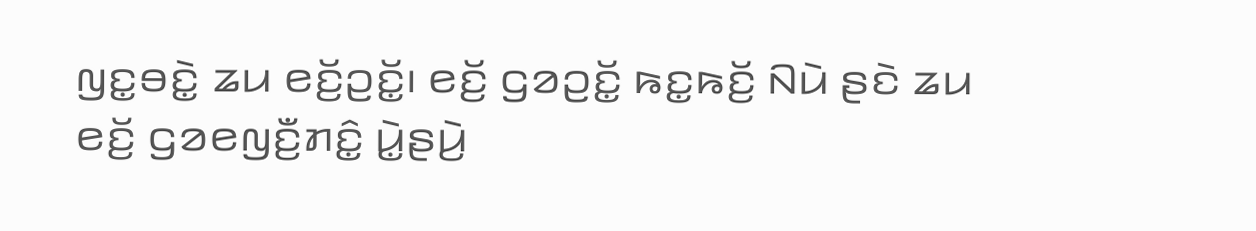ꤜꤢ꤭ꤋꤢꤧ꤭ ꤘꤣ ꤕꤢꤩ꤬ꤑꤢꤩ꤭꤯ ꤕꤢꤩ꤬ ꤞꤤꤑꤢꤩ꤭ ꤒꤢ꤭ꤒꤢꤩ꤬ ꤡꤣꤧ ꤔꤢꤧ ꤘꤣ ꤕꤢꤩ꤬ ꤞꤤꤕꤜꤢꤪ꤬ꤊꤢꤨ꤭ ꤣꤧ꤭ꤔꤣꤧ꤬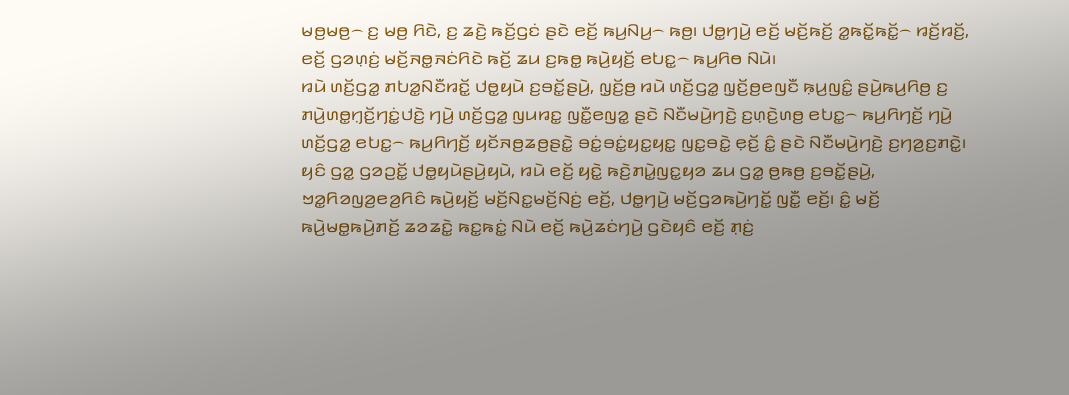ꤗꤥ꤬ꤗꤥ꤬꤮ ꤢ꤬ ꤗꤥ꤬ ꤖꤢꤧ, ꤢ꤬ ꤘꤢꤧ꤬ ꤒꤢꤩ꤬ꤞꤢꤦ ꤔꤢꤧ ꤕꤢꤩ꤬ ꤒꤣ꤬ꤡꤣ꤬꤮ ꤒꤥ꤬꤯ ꤓꤥ꤭ꤚꤣꤧ꤬ ꤕꤢꤩ꤬ ꤗꤢꤩ꤬ꤒꤢꤩ꤬ ꤤ꤭ꤒꤢꤩ꤭ꤒꤢꤩ꤭꤮ ꤙꤢꤩ꤬ꤙꤢꤩ꤬, ꤕꤢꤩ꤬ ꤞꤤꤛ꤫ꤢꤦ꤬ ꤗꤢꤩ꤬ꤏꤥ꤭ꤏꤢꤦꤖꤢꤧ ꤒꤢꤩ꤬ ꤘꤣ ꤢ꤬ꤒꤥ꤭ ꤒꤣꤧ꤬ꤟꤢꤩ꤬ ꤕꤝꤢ꤭꤮ ꤒꤣ꤬ꤖꤥ ꤡꤣꤧ꤯
ꤙꤣꤧ ꤛꤢꤩ꤬ꤞꤤ꤭ ꤊꤝꤤ꤭ꤡꤢꤪꤙꤢꤩ꤭ ꤓꤥ꤭ꤟꤣꤧ ꤢ꤬ꤋꤢꤩ꤭ꤔꤣꤧ꤬, ꤜ꤫ꤢꤩ꤬ꤥ꤬ ꤙꤣꤧ ꤛꤢꤩ꤬ꤞꤤ꤭ ꤜ꤫ꤢꤩ꤬ꤥ꤬ꤕꤜꤢꤪ ꤒ꤫ꤣ꤬ꤜꤢꤨ꤭ ꤔꤣꤧ꤬ꤒꤣ꤬ꤖꤥ꤬ ꤢ꤬ ꤊꤣꤧ꤬ꤛꤥ꤭ꤚ꤫ꤢꤩ꤬ꤚꤢꤦ꤭ꤓꤢꤧ꤬ ꤚꤣꤧ꤬ ꤛꤢꤩ꤬ꤞꤤ꤭ ꤜꤣꤙꤢ꤭ ꤜꤢꤪ꤭ꤕꤜꤤ꤭ ꤔꤢꤧ ꤡꤢꤪꤗꤣꤧ꤬ꤚꤢꤧ꤬ ꤢ꤬ꤛ꤫ꤢꤧ꤬ꤛꤥ꤬ ꤕꤝꤢ꤭꤮ ꤒꤣ꤬ꤖꤚꤢꤩ꤬ ꤚꤣꤧ꤬ ꤛꤢꤩ꤬ꤞꤤ꤭ ꤕꤝꤢ꤭꤮ ꤒꤣ꤬ꤖꤚꤢꤩ꤬ ꤟꤢꤩꤏꤥ꤬ꤘꤥ꤬ꤔꤢꤧ꤭ ꤋꤢꤦ꤭ꤋꤢꤦ꤭ꤟꤢ꤭ꤟꤢ꤭ ꤜꤢ꤭ꤋꤢꤧ꤭ ꤕ꤫ꤢꤩ꤬ ꤢꤨ꤭ ꤔꤢꤧ ꤡꤢꤪꤗꤣꤧ꤬ꤚꤢꤧ꤬ ꤢ꤬ꤚꤤ꤬ꤢ꤬ꤊꤢꤧ꤭꤯
ꤟꤢꤨ ꤞꤤ꤭ ꤞꤤꤑꤢꤩ꤭ ꤓꤥ꤭ꤟꤣꤧꤔꤣꤧ꤬ꤟꤣꤧ, ꤙꤣꤧ ꤕꤢꤩ꤬ ꤟꤢꤧ꤭ ꤒꤢꤧ꤬ꤊꤣꤧ꤭ꤜꤢ꤭ꤟꤤ ꤘꤣ ꤞꤤ꤭ ꤥ꤬ꤒꤥ꤬ ꤢ꤬ꤋꤢꤩ꤭ꤔꤣꤧ꤬, ꤠꤤ꤭ꤖꤤꤜꤤ꤬ꤕꤤ꤬ꤖꤢꤨ ꤒꤣꤧ꤬ꤟꤢꤩ꤬ ꤗꤢꤩ꤬ꤡꤢ꤭ꤗꤢꤩ꤬ꤡꤢꤦ꤬ ꤕꤢꤩ꤬, ꤓꤥ꤭ꤚꤣꤧ꤬ ꤗꤢꤩ꤬ꤞꤤꤒꤣꤧ꤬ꤚꤢꤩ꤭ ꤜꤢꤪ꤭ ꤕꤢꤩ꤬꤯ ꤢꤨ꤭ ꤗꤢꤩ꤬ ꤒꤣꤧ꤬ꤗꤥ꤭ꤒꤣꤧ꤬ꤊꤢꤩ꤬ ꤘꤤꤘꤢꤧ꤭ ꤒꤢ꤭ꤒꤢꤦ꤭ ꤡꤣꤧ ꤕꤢꤩ꤬ ꤒꤣꤧ꤬ꤘꤢꤦꤚꤣꤧ꤬ ꤞꤢꤧꤟꤢꤨ ꤕꤢꤩ꤬ ꤊ꤫ꤢꤦ꤬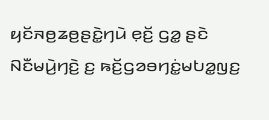ꤟꤢꤩꤏꤥ꤬ꤘꤥ꤬ꤔꤢꤧ꤭ꤚꤣꤧ ꤕ꤫ꤢꤩ꤬ ꤞꤤ꤭ ꤔꤢꤧ ꤡꤢꤪꤗꤣꤧ꤬ꤚꤢꤧ꤬ ꤢ꤬ ꤒꤢꤩ꤬ꤞꤤꤋꤚꤢꤦ꤭ꤗꤝꤤ꤭ꤜꤢ꤬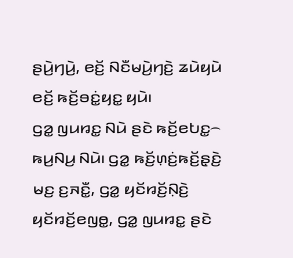ꤔꤣꤧ꤬ꤚꤣꤧ꤬, ꤕꤢꤩ꤬ ꤡꤢꤪꤗꤣꤧ꤬ꤚꤢꤧ꤬ ꤘꤣꤧꤟꤣꤧ ꤕꤢꤩ꤬ ꤒꤢꤩ꤬ꤋꤢꤦ꤭ꤟꤢ꤭ ꤟꤣꤧ꤯
ꤞꤤ꤭ ꤜꤣꤙꤢ꤭ ꤡꤣꤧ ꤔꤢꤧ ꤒꤢꤩ꤬ꤕꤝꤢ꤭꤮ ꤒꤣ꤬ꤡꤣ꤬ ꤡꤣꤧ꤯ ꤞꤤ꤭ ꤒꤢꤩ꤬ꤛ꤫ꤢꤦ꤬ꤒꤢꤩ꤬ꤔ꤫ꤢꤧ꤬ ꤗꤢ꤬ ꤢ꤬ꤏꤢꤪ꤭, ꤞꤤ꤭ ꤟꤢꤩꤙꤢꤩ꤬ꤡ꤫ꤢꤧ꤬ ꤟꤢꤩꤙꤢꤩ꤬ꤕꤜꤥ꤭, ꤞꤤ꤭ ꤜꤣꤙꤢ꤭ ꤔꤢꤧ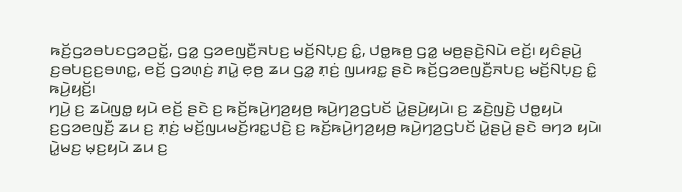ꤒꤢꤩ꤬ꤞꤤꤋꤝꤢꤞꤤꤑꤢꤩ꤭, ꤞꤤ꤭ ꤞꤤꤕꤜꤢꤪ꤬ꤏꤝꤢ꤬ ꤗꤢꤩ꤬ꤡꤝ꤫ꤢ꤬ ꤢꤨ꤭, ꤓꤥ꤭ꤒꤥ꤬ ꤞꤤ꤭ ꤗꤥ꤬ꤔꤢꤧ꤬ꤡꤣꤧ ꤕꤢꤩ꤬꤯ ꤟꤢꤨꤔꤣꤧ꤬ ꤢ꤬ꤋꤝꤢ꤬ꤢ꤬ꤋꤛꤢ꤭, ꤕꤢꤩ꤬ ꤞꤤꤛ꤫ꤢꤦ꤬ ꤊꤣꤧ꤭ ꤕ꤫ꤥ꤬ ꤘꤣ ꤞꤤ꤭ ꤊ꤫ꤢꤦ꤬ ꤜꤣꤙꤢ꤭ ꤔꤢꤧ ꤒꤢꤩ꤬ꤞꤤꤕꤜꤢꤪ꤬ꤏꤝꤢ꤬ ꤗꤢꤩ꤬ꤡꤝ꤫ꤢ꤬ ꤢꤨ꤭ ꤒꤣꤧ꤬ꤟꤢꤩ꤬꤯
ꤚꤣꤧ꤬ ꤢ꤬ ꤘꤣꤧꤜꤥ꤭ ꤟꤣꤧ ꤕꤢꤩ꤬ ꤔꤢꤧ ꤢ꤬ ꤒꤢꤩ꤬ꤒꤣꤧ꤬ꤚꤤ꤬ꤟꤥ꤬ ꤒꤣꤧ꤬ꤚꤤ꤬ꤞꤝꤢꤩ ꤣꤧ꤭ꤔꤣꤧ꤬ꤟꤣꤧ꤯ ꤢ꤬ ꤘꤢꤧ꤬ꤜꤢꤧ꤬ ꤓꤥ꤭ꤟꤣꤧ ꤢ꤬ꤞꤤꤕꤜꤢꤪ꤬ ꤘꤣ ꤢ꤬ ꤊ꤫ꤢꤦ꤬ ꤗꤢꤩ꤬ꤜꤣꤗꤢꤩ꤬ꤙꤢ꤭ꤓꤢꤧ꤬ ꤢ꤬ ꤒꤢꤩ꤬ꤒꤣꤧ꤬ꤚꤤ꤬ꤟꤥ꤬ ꤒꤣꤧ꤬ꤚꤤ꤬ꤞꤝꤢꤩ ꤣꤧ꤭ꤔꤣꤧ꤬ ꤔꤢꤧ ꤋꤚꤤ ꤟꤣꤧ꤯ ꤣꤧ꤭ꤗꤢ꤬ ꤗ꤫ꤢ꤬ꤟꤣꤧ ꤘꤣ ꤢ꤬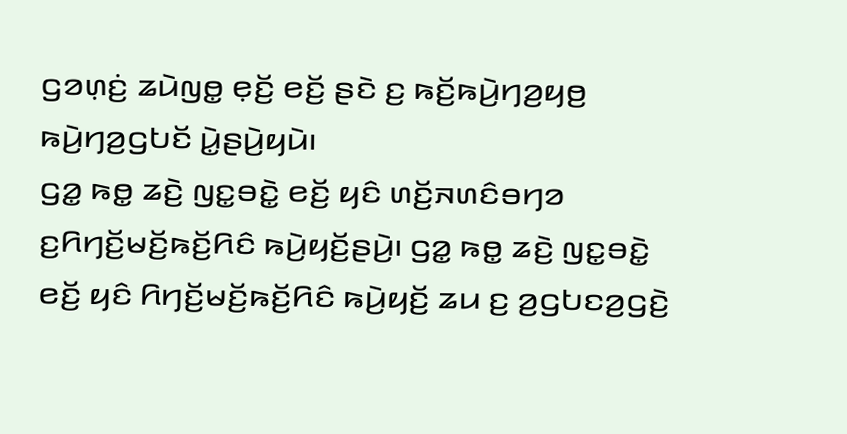ꤞꤤꤛ꤫ꤢꤦ꤬ ꤘꤣꤧꤜꤥ꤭ ꤕ꤫ꤢꤩ꤬ ꤕꤢꤩ꤬ ꤔꤢꤧ ꤢ꤬ ꤒꤢꤩ꤬ꤒꤣꤧ꤬ꤚꤤ꤬ꤟꤥ꤬ ꤒꤣꤧ꤬ꤚꤤ꤬ꤞꤝꤢꤩ ꤣꤧ꤭ꤔꤣꤧ꤬ꤟꤣꤧ꤯
ꤞꤤ꤭ ꤒꤥ꤭ ꤘꤢꤧ꤬ ꤜꤢ꤭ꤋꤢꤧ꤭ ꤕꤢꤩ꤬ ꤟꤢꤨ ꤛꤢꤩ꤬ꤏꤛꤢꤨꤋꤚꤤ ꤢ꤬ꤖꤚꤢꤩ꤬ꤗꤢꤩ꤬ꤒꤢꤩ꤬ꤖꤢꤨ ꤒꤣꤧ꤬ꤟꤢꤩ꤬ꤔꤣꤧ꤬꤯ ꤞꤤ꤭ ꤒꤥ꤭ ꤘꤢꤧ꤬ ꤜꤢ꤭ꤋꤢꤧ꤭ ꤕꤢꤩ꤬ ꤟꤢꤨ ꤖꤚꤢꤩ꤬ꤗꤢꤩ꤬ꤒꤢꤩ꤬ꤖꤢꤨ ꤒꤣꤧ꤬ꤟꤢꤩ꤬ ꤘꤣ ꤢ꤬ ꤤ꤬ꤞꤝꤢꤤ꤬ꤞꤢꤧ꤬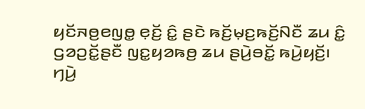ꤟꤢꤩꤏꤥ꤬ꤕꤜꤥ꤭ ꤕ꤫ꤢꤩ꤬ ꤢꤨ꤭ ꤔꤢꤧ ꤒꤢꤩ꤬ꤗ꤫ꤢ꤬ꤒꤢꤩ꤬ꤡꤢꤪ ꤘꤣ ꤢꤨ꤭ ꤞꤤꤑꤢꤩ꤭ꤔꤢꤪ ꤜꤢ꤭ꤟꤤꤒꤥ꤬ ꤘꤣ ꤔꤣꤧ꤬ꤋꤢꤩ꤭ ꤒꤣꤧ꤬ꤟꤢꤩ꤬꤯ ꤚꤣꤧ꤬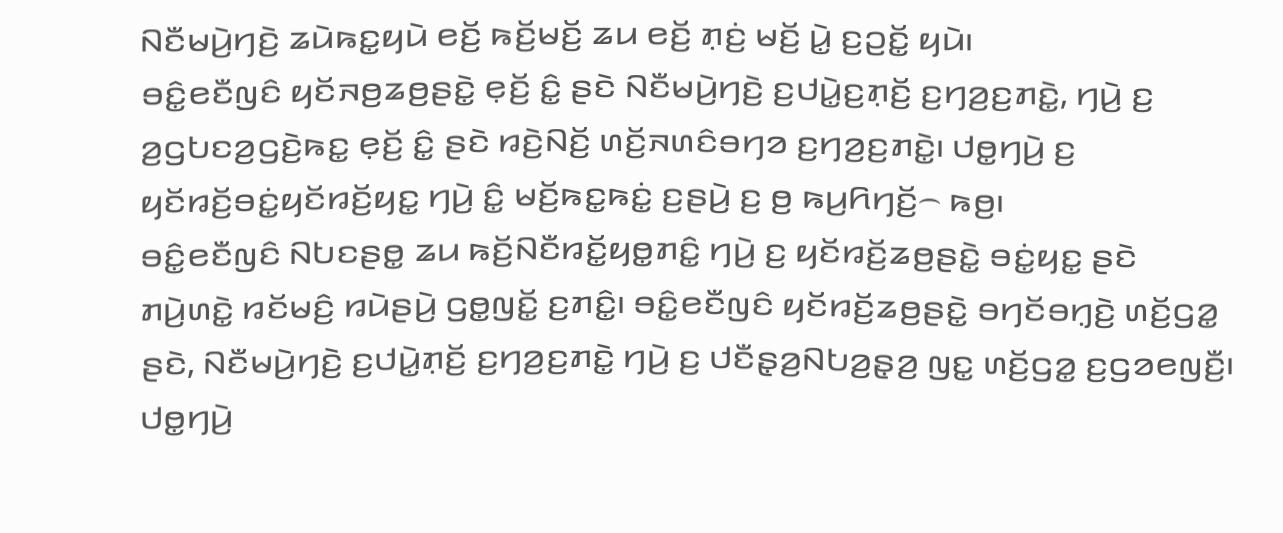ꤡꤢꤪꤗꤣꤧ꤬ꤚꤢꤧ꤬ ꤘꤣꤧꤒꤢ꤭ꤟꤣꤧ ꤕꤢꤩ꤬ ꤒꤢꤩ꤬ꤗꤢꤩ꤬ ꤘꤣ ꤕꤢꤩ꤬ ꤊ꤫ꤢꤦ꤬ ꤗꤢꤩ꤬ ꤣꤧ꤭ ꤢ꤬ꤑꤢꤩ꤭ ꤟꤣꤧ꤯
ꤋꤢꤨ꤭ꤕꤢꤪꤜꤢꤨ ꤟꤢꤩꤏꤥ꤬ꤘꤥ꤬ꤔꤢꤧ꤭ ꤕ꤫ꤢꤩ꤬ ꤢꤨ꤭ ꤔꤢꤧ ꤡꤢꤪꤗꤣꤧ꤬ꤚꤢꤧ꤬ ꤢ꤬ꤓꤣꤧ꤭ꤢ꤬ꤊ꤫ꤢꤩ꤬ ꤢ꤬ꤚꤤ꤬ꤢ꤬ꤊꤢꤧ꤭, ꤚꤣꤧ꤬ ꤢ꤬ ꤤ꤬ꤞꤝꤢꤤ꤬ꤞꤢꤧ꤬ꤒꤢ꤭ ꤕ꤫ꤢꤩ꤬ ꤢꤨ꤭ ꤔꤢꤧ ꤙꤢꤧ꤬ꤡꤢꤩ꤬ ꤛꤢꤩ꤬ꤏꤛꤢꤨꤋꤚꤤ ꤢ꤬ꤚꤤ꤬ꤢ꤬ꤊꤢꤧ꤭꤯ ꤓꤥ꤭ꤚꤣꤧ꤬ ꤢ꤬ ꤟꤢꤩꤙꤢꤩ꤬ꤋꤢꤦ꤭ꤟꤢꤩꤙꤢꤩ꤬ꤟꤢ꤭ ꤚꤣꤧ꤬ ꤢꤨ꤭ ꤗꤢꤩ꤬ꤒꤢ꤭ꤒꤢꤦ꤭ ꤢ꤬ꤔꤣꤧ꤬ ꤢ꤬ ꤥ꤬ ꤒꤣ꤬ꤖꤚꤢꤩ꤬꤮ ꤒꤥ꤬꤯
ꤋꤢꤨ꤭ꤕꤢꤪꤜꤢꤨ ꤡꤝꤢꤔꤥ꤭ ꤘꤣ ꤒꤢꤩ꤬ꤡꤢꤪꤙꤢꤩ꤭ꤟꤥ꤭ꤊꤢꤨ꤭ ꤚꤣꤧ꤬ ꤢ꤬ ꤟꤢꤩꤙꤢꤩ꤬ꤘꤥ꤬ꤔꤢꤧ꤭ ꤋꤢꤦ꤭ꤟꤢ꤭ ꤔꤢꤧ ꤊꤣꤧ꤬ꤛꤢꤧ꤭ ꤙꤢꤩꤗꤢꤨ꤬ ꤙꤣꤧꤔꤣꤧ꤬ ꤞꤥ꤭ꤜꤢꤩ꤭ ꤢ꤬ꤊꤢꤨ꤭꤯ ꤋꤢꤨ꤭ꤕꤢꤪꤜꤢꤨ ꤟꤢꤩꤙꤢꤩ꤬ꤘꤥ꤬ꤔꤢꤧ꤭ ꤋꤚꤢꤩꤋꤚ꤫ꤢꤧ꤬ ꤛꤢꤩ꤬ꤞꤤ꤭ ꤔꤢꤧ, ꤡꤢꤪꤗꤣꤧ꤬ꤚꤢꤧ꤬ ꤢ꤬ꤓꤣꤧ꤭ꤊ꤫ꤢꤩ꤬ ꤢ꤬ꤚꤤ꤬ꤢ꤬ꤊꤢꤧ꤭ ꤚꤣꤧ꤬ ꤢ꤬ ꤓꤢꤪꤔ꤫ꤤ꤬ꤡꤝꤤ꤬ꤔ꤫ꤤ꤬ ꤜꤢ꤭ ꤛꤢꤩ꤬ꤞꤤ꤭ ꤢ꤬ꤞꤤꤕꤜꤢꤪ꤬꤯
ꤓꤥ꤭ꤚꤣꤧ꤬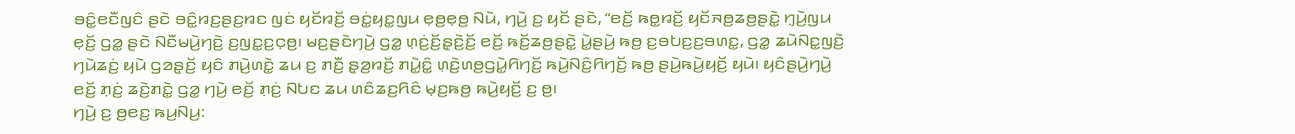ꤋꤢꤨ꤭ꤕꤢꤪꤜꤢꤨ ꤔꤢꤧ ꤋꤢꤨ꤭ꤙꤢ꤬ꤔꤢ꤬ꤙꤢ ꤜꤢꤦ ꤟꤢꤩꤙꤢꤩ꤬ ꤋꤢꤦ꤭ꤟꤢ꤭ꤜꤣ ꤕ꤫ꤥ꤬ꤕ꤫ꤥ꤬ ꤡꤣꤧ, ꤚꤣꤧ꤬ ꤢ꤬ ꤟꤢꤩ ꤔꤢꤧ, “ꤕꤢꤩ꤬ ꤒꤥ꤭ꤙꤢꤩ꤬ ꤟꤢꤩꤏꤥ꤬ꤘꤥ꤬ꤔꤢꤧ꤭ ꤚ꤫ꤣꤧ꤬ꤜꤣ ꤕ꤫ꤢꤩ꤬ ꤞꤤ꤭ ꤔꤢꤧ ꤡꤢꤪꤗꤣꤧ꤬ꤚꤢꤧ꤬ ꤢ꤬ꤜꤢ꤭ꤢ꤬ꤍ꤫ꤥ꤬꤯ ꤗꤢ꤬ꤔꤢꤧꤚꤣꤧ꤬ ꤞꤤ꤭ ꤛ꤫ꤢꤦ꤬ꤢꤩ꤬ꤔ꤫ꤢꤧ꤬ꤢꤩ꤬ ꤕꤢꤩ꤬ ꤒꤢꤩ꤬ꤘꤥ꤬ꤔꤢꤧ꤭ ꤣꤧ꤭ꤔꤣꤧ꤬ ꤒꤥ꤬ ꤢ꤬ꤋꤝꤢ꤬ꤢ꤬ꤋꤛꤢ꤭, ꤞꤤ꤭ ꤘꤣꤧꤡꤢ꤭ꤜꤢꤧ꤬ ꤚꤣꤧꤘꤢꤦ꤬ ꤟꤣꤧ ꤞꤤꤔ꤫ꤢꤩ꤬ ꤟꤢꤨ ꤊꤣꤧ꤬ꤛꤢꤧ꤭ ꤘꤣ ꤢ꤬ ꤊꤢꤪ꤬ ꤔ꤫ꤤ꤬ꤙꤢꤩ꤬ ꤊꤣꤧ꤭ꤢꤨ꤭ ꤛ꤫ꤢꤧ꤬ꤛꤥ꤬ꤞꤣꤧ꤭ꤖꤚꤢꤩ꤬ ꤒꤣꤧ꤬ꤡꤢꤨ꤬ꤖꤚꤢꤩ꤬ ꤒꤥ꤬ ꤔꤣꤧ꤬ꤒꤣꤧ꤬ꤟꤢꤩ꤬ ꤟꤣꤧ꤯ ꤟꤢꤨꤔꤣꤧ꤬ꤚꤣꤧ꤬ ꤕꤢꤩ꤬ ꤊ꤫ꤢꤦ꤬ ꤘꤢꤧ꤬ꤊꤢꤧ꤭ ꤞꤤ꤭ ꤚꤣꤧ꤬ ꤕꤢꤩ꤬ ꤊ꤫ꤢꤦ꤬ ꤡꤝꤢ ꤘꤣ ꤛꤢꤨꤘꤢ꤬ꤖꤢꤨ ꤗ꤫ꤢ꤬ꤒꤥ꤬ ꤒꤣꤧ꤬ꤟꤢꤩ꤬ ꤢ꤬ ꤥ꤬꤯
ꤚꤣꤧ꤬ ꤢ꤬ ꤥ꤬ꤕꤢ꤬ ꤒꤣ꤬ꤡꤣ꤬: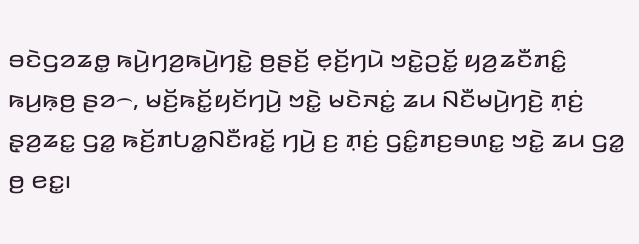ꤋꤢꤧꤞꤤꤘꤥ꤭ ꤒꤣꤧ꤬ꤚꤤ꤬ꤒꤣꤧ꤬ꤚꤢꤧ꤭ ꤥ꤬ꤔꤢꤩ꤬ ꤕ꤫ꤢꤩ꤬ꤚꤣꤧ ꤠꤢꤧ꤭ꤑꤢꤩ꤭ ꤟꤤ꤬ꤘꤢꤪꤊꤢꤨ꤭ ꤒꤣ꤬ꤒ꤫ꤥ꤬ ꤔꤤ꤮, ꤗꤢꤩ꤬ꤒꤢꤩ꤭ꤟꤢꤩꤚꤣꤧ꤬ ꤠꤢꤧ꤭ ꤗꤢꤧꤏꤢꤦ꤭ ꤘꤣ ꤡꤢꤪꤗꤣꤧ꤬ꤚꤢꤧ꤬ ꤊ꤫ꤢꤦ꤬ ꤔ꤫ꤤ꤬ꤘꤢ꤭ ꤞꤤ꤭ ꤒꤢꤩ꤬ꤊꤝꤤ꤭ꤡꤢꤪꤙꤢꤩ꤭ ꤚꤣꤧ꤬ ꤢ꤬ ꤊ꤫ꤢꤦ꤬ ꤞꤢꤨ꤭ꤊꤢ꤬ꤋꤛꤢ꤭ ꤠꤢꤧ꤭ ꤘꤣ ꤞꤤ꤭ ꤥ꤬ ꤕꤢ꤭꤯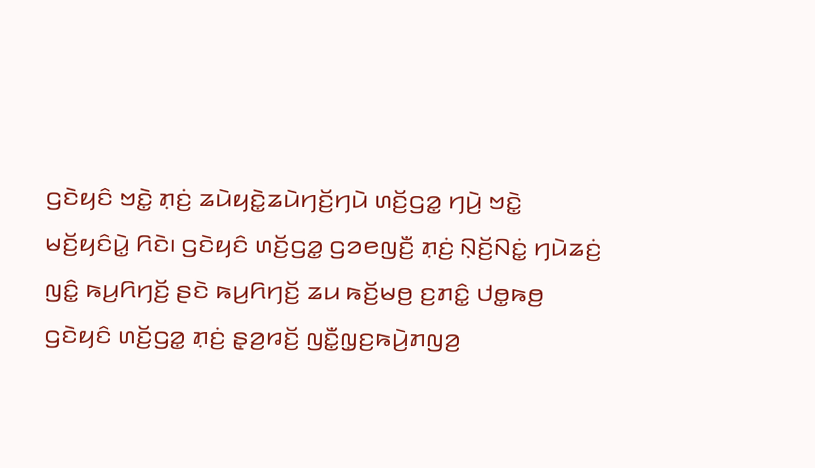ꤞꤢꤧꤟꤢꤨ ꤠꤢꤧ꤭ ꤊ꤫ꤢꤦ꤬ ꤘꤣꤧꤟꤢꤧ꤭ꤘꤣꤧꤚꤢꤩ꤬ꤚꤣꤧ ꤛꤢꤩ꤬ꤞꤤ꤭ ꤚꤣꤧ꤬ ꤠꤢꤧ꤭ ꤗꤢꤩ꤬ꤟꤢꤨꤣꤧ꤭ ꤖꤢꤧ꤯ ꤞꤢꤧꤟꤢꤨ ꤛꤢꤩ꤬ꤞꤤ꤭ ꤞꤤꤕꤜꤢꤪ꤬ ꤊ꤫ꤢꤦ꤬ ꤡ꤫ꤢꤩ꤬ꤡꤢꤦ꤭ ꤚꤣꤧꤘꤢꤦ꤬ ꤜꤢꤨ꤭ ꤒꤣ꤬ꤖꤚꤢꤩ꤬ ꤔꤢꤧ ꤒꤣ꤬ꤖꤚꤢꤩ꤬ ꤘꤣ ꤒꤢꤩ꤬ꤗꤥ꤬ ꤢ꤬ꤊꤢꤨ꤭ ꤓꤥ꤭ꤒꤥ꤬ ꤞꤢꤧꤟꤢꤨ ꤛꤢꤩ꤬ꤞꤤ꤭ ꤊ꤫ꤢꤦ꤬ ꤔ꤫ꤤ꤬ꤙꤢꤩ꤬ ꤜꤢꤪ꤭ꤜ꤫ꤢ꤬ꤒꤣꤧ꤬ꤊꤜꤤ꤬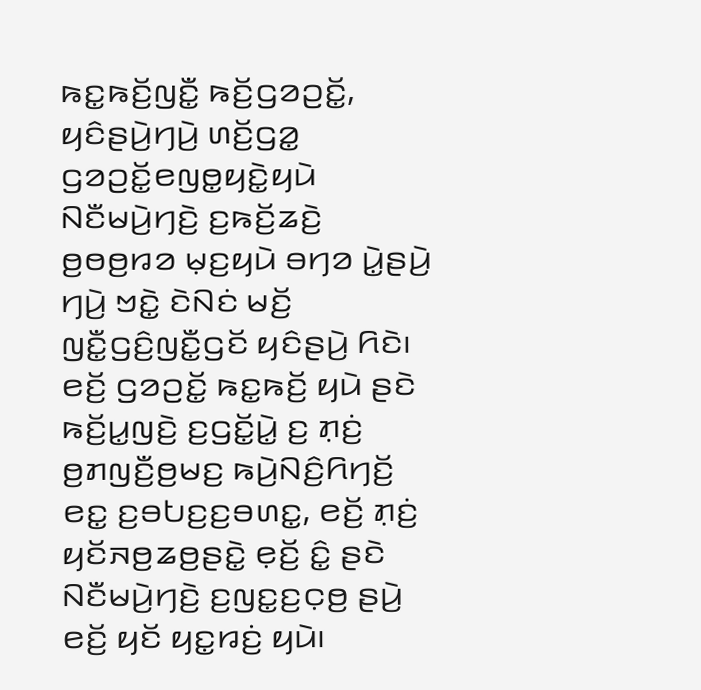ꤒꤢ꤭ꤒꤢꤩ꤬ꤜꤢꤪ꤭ ꤒꤢꤩ꤬ꤞꤤꤑꤢꤩ꤭, ꤟꤢꤨꤔꤣꤧ꤬ꤚꤣꤧ꤬ ꤛꤢꤩ꤬ꤞꤤ꤭ ꤞꤤꤑꤢꤩ꤭ꤕꤜꤥ꤭ꤟꤢꤧ꤭ꤟꤣꤧ ꤡꤢꤪꤗꤣꤧ꤬ꤚꤢꤧ꤬ ꤢ꤬ꤒꤢꤩ꤬ꤘꤢꤧ꤬ ꤥ꤬ꤥꤥ꤬ꤙꤤ ꤗ꤫ꤢ꤬ꤟꤣꤧ ꤋꤚꤤ ꤣꤧ꤭ꤔꤣꤧ꤬ ꤚꤣꤧ꤬ ꤠꤢꤧ꤭ ꤢꤧꤡꤢꤦ ꤗꤢꤩ꤬ ꤜꤢꤪ꤭ꤞꤢꤨ꤬ꤜꤢꤪ꤭ꤞꤢꤩ ꤟꤢꤨꤔꤣꤧ꤬ ꤖꤢꤧ꤯
ꤕꤢꤩ꤬ ꤞꤤꤑꤢꤩ꤭ ꤒꤢ꤭ꤒꤢꤩ꤬ ꤟꤣꤧ ꤔꤢꤧ ꤒꤢꤩ꤬ꤣ꤭ꤜꤢꤧ꤬ ꤢ꤬ꤞꤢꤩ꤭ꤣꤧ꤭ ꤢ꤬ ꤊ꤫ꤢꤦ꤬ ꤥ꤬ꤊꤜꤢꤪ꤬ꤥ꤬ꤗꤢ꤬ ꤒꤣꤧ꤬ꤡꤢꤨ꤬ꤖꤚꤢꤩ꤬ ꤕꤢ꤭ ꤢ꤬ꤋꤝꤢ꤬ꤢ꤬ꤋꤛꤢ꤭, ꤕꤢꤩ꤬ ꤊ꤫ꤢꤦ꤬ ꤟꤢꤩꤏꤥ꤬ꤘꤥ꤬ꤔꤢꤧ꤭ ꤕ꤫ꤢꤩ꤬ ꤢꤨ꤭ ꤔꤢꤧ ꤡꤢꤪꤗꤣꤧ꤬ꤚꤢꤧ꤬ ꤢ꤬ꤜꤢ꤭ꤢ꤬ꤍ꤫ꤥ꤬ ꤔꤣꤧ꤬ ꤕꤢꤩ꤬ ꤟꤢꤩ ꤟꤢ꤭ꤙꤢꤦ꤬ ꤟꤣꤧ꤯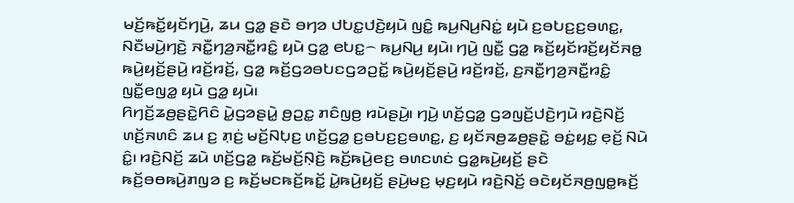ꤗꤢꤩ꤬ꤒꤢꤩ꤭ꤟꤢꤩꤚꤣꤧ꤬, ꤘꤣ ꤞꤤ꤭ ꤔꤢꤧ ꤋꤚꤤ ꤓꤝꤢ꤭ꤓꤢꤧ꤬ꤟꤣꤧ ꤜꤢꤨ꤭ ꤒꤣ꤬ꤡꤣ꤬ꤡꤢꤦ꤭ ꤟꤣꤧ ꤢ꤬ꤋꤝꤢ꤬ꤢ꤬ꤋꤛꤢ꤭, ꤡꤢꤪꤗꤣꤧ꤬ꤚꤢꤧ꤬ ꤏꤢꤪ꤭ꤚꤤ꤬ꤏꤢꤪ꤭ꤙꤢꤨ꤭ ꤟꤣꤧ ꤞꤤ꤭ ꤕꤝꤢ꤭꤮ ꤒꤣ꤬ꤡꤣ꤬ ꤟꤣꤧ꤯ ꤚꤣꤧ꤬ ꤜꤢꤪ꤭ ꤞꤤ꤭ ꤒꤢꤩ꤬ꤟꤢꤩꤙꤢꤩ꤬ꤟꤢꤩꤏꤥ꤭ ꤒꤣꤧ꤬ꤟꤢꤩ꤬ꤔꤣꤧ꤬ ꤙꤢꤩ꤬ꤙꤢꤩ꤬, ꤞꤤ꤭ ꤒꤢꤩ꤬ꤞꤤꤋꤝꤢꤞꤤꤑꤢꤩ꤭ ꤒꤣꤧ꤬ꤟꤢꤩ꤬ꤔꤣꤧ꤬ ꤙꤢꤩ꤬ꤙꤢꤩ꤬, ꤢ꤬ꤏꤢꤪ꤭ꤚꤤ꤬ꤏꤢꤪ꤭ꤙꤢꤨ꤭ ꤜꤢꤪ꤭ꤕꤜꤤ꤭ ꤟꤣꤧ ꤞꤤ꤭ ꤟꤣꤧ꤯
ꤖꤚꤢꤩ꤬ꤘꤥ꤬ꤔꤢꤧ꤭ꤖꤢꤨ ꤣꤧ꤭ꤞꤤꤔꤣꤧ꤭ ꤥ꤬ꤑꤢ꤭ ꤊꤢꤨꤜꤥ꤬ ꤙꤣꤧꤔꤣꤧ꤬꤯ ꤚꤣꤧ꤬ ꤛꤢꤩ꤬ꤞꤤ꤭ ꤞꤤꤜꤢꤩ꤬ꤓꤢꤧ꤬ꤚꤣꤧ ꤙꤢꤧ꤬ꤡꤢꤩ꤬ ꤛꤢꤩ꤬ꤏꤛꤢꤨ ꤘꤣ ꤢ꤬ ꤊ꤫ꤢꤦ꤬ ꤗꤢꤩ꤬ꤡꤝ꤫ꤢ꤬ ꤛꤢꤩ꤬ꤞꤤ꤭ ꤢ꤬ꤋꤝꤢ꤬ꤢ꤬ꤋꤛꤢ꤭, ꤢ꤬ ꤟꤢꤩꤏꤥ꤬ꤘꤥ꤬ꤔꤢꤧ꤭ ꤋꤢꤦ꤭ꤟꤢ꤭ ꤕ꤫ꤢꤩ꤬ ꤡꤣꤧ ꤢꤨ꤭꤯ ꤙꤢꤧ꤬ꤡꤢꤩ꤬ ꤘꤣꤧ ꤛꤢꤩ꤬ꤞꤤ꤭ ꤒꤢꤩ꤬ꤗꤢꤩ꤬ꤡ꤫ꤢꤧ꤬ ꤒꤢꤩ꤬ꤒꤣꤧ꤬ꤕꤢ꤬ ꤋꤛꤢꤛꤢꤦ ꤞꤤ꤭ꤒꤣꤧ꤬ꤟꤢꤩ꤬ ꤔꤢꤧ ꤒꤢꤩ꤬ꤋꤥꤒꤣꤧ꤬ꤊꤜꤤ ꤢ꤬ ꤒꤢꤩ꤬ꤗꤢꤒꤢꤩ꤬ꤒꤢꤩ꤭ ꤣꤧ꤭ꤒꤣꤧ꤬ꤟꤢꤩ꤬ ꤔꤣꤧ꤬ꤗꤢ꤬ ꤗ꤫ꤢ꤬ꤟꤣꤧ ꤙꤢꤧ꤬ꤡꤢꤩ꤬ ꤋꤢꤧꤟꤢꤩꤏꤥ꤬ꤜꤥ꤭ꤒꤢꤩ꤬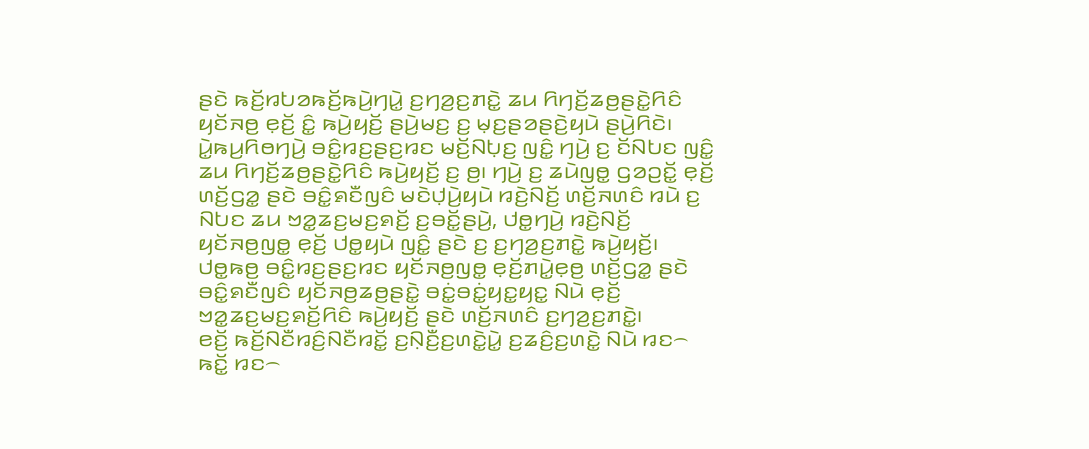ꤔꤢꤧ ꤒꤢꤩ꤬ꤙꤝꤤꤒꤢꤩ꤬ꤒꤣꤧ꤬ꤚꤣꤧ꤭ ꤢ꤬ꤚꤤ꤬ꤢ꤬ꤊꤢꤧ꤭ ꤘꤣ ꤖꤚꤢꤩ꤬ꤘꤥ꤬ꤔꤢꤧ꤭ꤖꤢꤨ ꤟꤢꤩꤏꤥ꤬ ꤕ꤫ꤢꤩ꤬ ꤢꤨ꤭ ꤒꤣꤧ꤬ꤟꤢꤩ꤬ ꤔꤣꤧ꤬ꤗꤢ꤬ ꤢ꤬ ꤗ꤫ꤢ꤬ꤔꤤꤔꤢꤧ꤬ꤟꤣꤧ ꤔꤣꤧ꤬ꤖꤢꤧ꤯
ꤣꤧ꤭ꤒꤣ꤬ꤖꤥꤚꤣꤧ꤬ ꤋꤢꤨ꤭ꤙꤢ꤬ꤔꤢ꤬ꤙꤢ ꤗꤢꤩ꤬ꤡꤝ꤫ꤢ꤬ ꤜꤢꤨ꤭ ꤚꤣꤧ꤬ ꤢ꤬ ꤢꤩꤡꤝꤢ ꤜꤢꤨ꤭ ꤘꤣ ꤖꤚꤢꤩ꤬ꤘꤥ꤬ꤔꤢꤧ꤭ꤖꤢꤨ ꤒꤣꤧ꤬ꤟꤢꤩ꤬ ꤢ꤬ ꤥ꤬꤯ ꤚꤣꤧ꤬ ꤢ꤬ ꤘꤣꤧꤜꤥ꤭ ꤞꤤꤑꤢꤩ꤭ ꤕ꤫ꤢꤩ꤬ ꤛꤢꤩ꤬ꤞꤤ꤭ ꤔꤢꤧ ꤋꤢꤨ꤭ꤎꤢꤪꤜꤢꤨ ꤗꤢꤧꤓ꤫ꤣꤧ꤬ꤟꤣꤧ ꤙꤢꤧ꤬ꤡꤢꤩ꤬ ꤛꤢꤩ꤬ꤏꤛꤢꤨ ꤙꤣꤧ ꤢ꤬ ꤡꤝꤢ ꤘꤣ ꤠꤤ꤭ꤘꤢ꤬ꤗꤢ꤬ꤎꤢꤩ꤬ ꤢ꤬ꤋꤢꤩ꤭ꤔꤣꤧ꤬, ꤓꤥ꤭ꤚꤣꤧ꤬ ꤙꤢꤧ꤬ꤡꤢꤩ꤬ ꤟꤢꤩꤏꤥ꤬ꤜꤥ꤭ ꤕ꤫ꤢꤩ꤬ ꤓꤥ꤭ꤟꤣꤧ ꤜꤢꤨ꤭ ꤔꤢꤧ ꤢ꤬ ꤢ꤬ꤚꤤ꤬ꤢ꤬ꤊꤢꤧ꤭ ꤒꤣꤧ꤬ꤟꤢꤩ꤬꤯ ꤓꤥ꤭ꤒꤥ꤬ ꤋꤢꤨ꤭ꤙꤢ꤬ꤔꤢ꤬ꤙꤢ ꤟꤢꤩꤏꤥ꤬ꤜꤥ꤭ ꤕ꤫ꤢꤩ꤬ꤊꤣꤧ꤭ꤕ꤫ꤥ꤬ ꤛꤢꤩ꤬ꤞꤤ꤭ ꤔꤢꤧ ꤋꤢꤨ꤭ꤎꤢꤪꤜꤢꤨ ꤟꤢꤩꤏꤥ꤬ꤘꤥ꤬ꤔꤢꤧ꤭ ꤋꤢꤦ꤭ꤋꤢꤦ꤭ꤟꤢ꤭ꤟꤢ꤭ ꤡꤣꤧ ꤕ꤫ꤢꤩ꤬ ꤠꤤ꤭ꤘꤢ꤬ꤗꤢ꤬ꤎꤢꤩ꤬ꤖꤢꤨ ꤒꤣꤧ꤬ꤟꤢꤩ꤬ ꤔꤢꤧ ꤛꤢꤩ꤬ꤏꤛꤢꤨ ꤢ꤬ꤚꤤ꤬ꤢ꤬ꤊꤢꤧ꤭꤯
ꤕꤢꤩ꤬ ꤒꤢꤩ꤬ꤡꤢꤪꤙꤢꤨ꤬ꤡꤢꤪꤙꤢꤩ꤭ ꤢ꤬ꤡ꤫ꤢꤪ꤬ꤢ꤬ꤛꤢꤧ꤭ꤣꤧ꤭ ꤢ꤬ꤘꤢꤨ꤬ꤢ꤬ꤛꤢꤧ꤭ ꤡꤣꤧ ꤙꤢ꤮ ꤒꤢꤩ꤭ ꤙꤢ꤮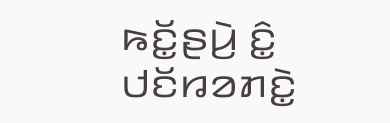ꤒꤢꤩ꤭ꤔꤣꤧ꤬ ꤢꤨ꤭ ꤓꤢꤩꤙꤤꤊꤢꤧ꤭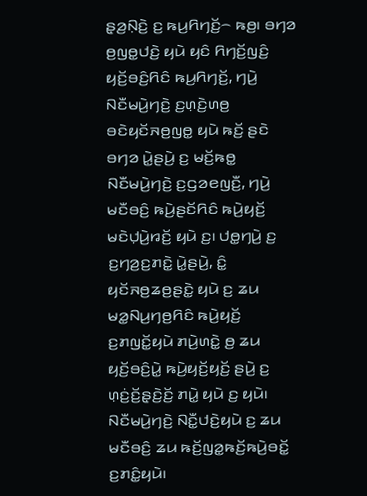ꤔ꤫ꤤ꤬ꤡ꤫ꤢꤧ꤬ ꤢ꤬ ꤒꤣ꤬ꤖꤚꤢꤩ꤬꤮ ꤒꤥ꤬꤯ ꤋꤚꤤ ꤥ꤬ꤜꤥ꤭ꤓꤢꤧ꤬ ꤟꤣꤧ ꤟꤢꤨ ꤖꤚꤢꤩ꤬ꤜꤢꤨ꤬ ꤟꤢꤩ꤬ꤋꤢꤨ꤬ꤖꤢꤨ ꤒꤣ꤬ꤖꤚꤢꤩ꤬, ꤚꤣꤧ꤬ ꤡꤢꤪꤗꤣꤧ꤬ꤚꤢꤧ꤬ ꤢ꤬ꤛ꤫ꤢꤧ꤬ꤛꤥ꤬ ꤋꤢꤧꤟꤢꤩꤏꤥ꤬ꤜꤥ꤭ ꤟꤣꤧ ꤒꤢꤩ꤬ ꤔꤢꤧ ꤋꤚꤤ ꤣꤧ꤭ꤔꤣꤧ꤬ ꤢ꤬ ꤗꤢꤩ꤬ꤒꤥ꤭ ꤡꤢꤪꤗꤣꤧ꤬ꤚꤢꤧ꤬ ꤢ꤬ꤞꤤꤕꤜꤢꤪ꤬, ꤚꤣꤧ꤬ ꤗꤢꤪꤋꤢꤨ꤬ ꤒꤣꤧ꤬ꤔꤢꤩꤖꤢꤨ ꤒꤣꤧ꤬ꤟꤢꤩ꤬ ꤗꤢꤧꤓ꤫ꤣꤧ꤬ꤙꤢꤩ꤬ ꤟꤣꤧ ꤢ꤬꤯ ꤓꤥ꤭ꤚꤣꤧ꤬ ꤢ꤬ ꤢ꤬ꤚꤤ꤬ꤢ꤬ꤊꤢꤧ꤭ ꤣꤧ꤭ꤔꤣꤧ꤬, ꤢꤨ꤭ ꤟꤢꤩꤏꤥ꤬ꤘꤥ꤬ꤔꤢꤧ꤭ ꤟꤣꤧ ꤢ꤬ ꤘꤣ ꤗꤤ꤭ꤡꤣ꤬ꤚꤥ꤬ꤖꤢꤨ ꤒꤣꤧ꤬ꤟꤢꤩ꤬ ꤢ꤬ꤊꤜꤢꤩ꤭ꤟꤣꤧ ꤊꤣꤧ꤬ꤛꤢꤧ꤭ ꤥ꤬ ꤘꤣ ꤟꤢꤩ꤬ꤋꤢꤨ꤬ꤣꤧ꤭ ꤒꤣꤧ꤬ꤟꤢꤩ꤬ꤟꤢꤩ꤬ ꤔꤣꤧ꤬ ꤢ꤬ ꤛ꤫ꤢꤦ꤬ꤢꤩ꤬ꤔ꤫ꤢꤧ꤬ꤢꤩ꤬ ꤊꤣꤧ꤭ ꤟꤣꤧ ꤢ꤬ ꤟꤣꤧ꤯ ꤡꤢꤪꤗꤣꤧ꤬ꤚꤢꤧ꤬ ꤡꤢꤪ꤭ꤓꤢꤧ꤬ꤟꤣꤧ ꤢ꤬ ꤘꤣ ꤗꤢꤪꤋꤢꤨ꤬ ꤘꤣ ꤒꤢꤩ꤬ꤜꤤ꤭ꤒꤢꤩ꤬ꤒꤣꤧ꤬ꤋꤢꤩ꤭ ꤢ꤬ꤊꤢꤨ꤭ꤟꤣꤧ꤯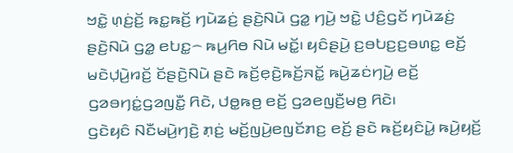ꤠꤢꤧ꤭ ꤛ꤫ꤢꤦ꤬ꤢꤩ꤬ ꤒꤢ꤭ꤒꤢꤩ꤬ ꤚꤣꤧꤘꤢꤦ꤬ ꤔꤢꤧ꤬ꤡꤣꤧ ꤞꤤ꤭ ꤚꤣꤧ꤬ ꤠꤢꤧ꤭ ꤓꤢꤨ꤬ꤞꤢꤩ ꤚꤣꤧꤘꤢꤦ꤬ ꤔꤢꤧ꤬ꤡꤣꤧ ꤞꤤ꤭ ꤕꤝꤢ꤭꤮ ꤒꤣ꤬ꤖꤥ ꤡꤣꤧ ꤗꤢꤩ꤭꤯ ꤟꤢꤨꤔꤣꤧ꤬ ꤢ꤬ꤋꤝꤢ꤬ꤢ꤬ꤋꤛꤢ꤭ ꤕꤢꤩ꤬ ꤗꤢꤧꤓ꤫ꤣꤧ꤬ꤙꤢꤩ꤬ ꤢꤩꤔꤢꤧ꤬ꤡꤣꤧ ꤔꤢꤧ ꤒꤢꤩ꤬ꤕ꤫ꤢꤧ꤬ꤒꤢꤩ꤬ꤏꤢꤩ꤭ ꤒꤣꤧ꤬ꤘꤢꤦꤚꤣꤧ꤬ ꤕꤢꤩ꤬ ꤞꤤꤋꤚꤢꤦ꤭ꤞꤤꤜꤢꤪ꤭ ꤖꤢꤧ, ꤓꤥ꤭ꤒꤥ꤬ ꤕꤢꤩ꤬ ꤞꤤꤕꤜꤢꤪ꤬ꤗꤥ꤬ ꤖꤢꤧ꤯
ꤞꤢꤧꤟꤢꤨ ꤡꤢꤪꤗꤣꤧ꤬ꤚꤢꤧ꤬ ꤊ꤫ꤢꤦ꤬ ꤗꤢꤩ꤬ꤜꤣꤧ꤬ꤕꤜꤢꤩꤊꤢ꤬ ꤕꤢꤩ꤬ ꤔꤢꤧ ꤒꤢꤩ꤬ꤟꤢꤨꤣꤧ꤭ ꤒꤣꤧ꤬ꤟꤢꤩ꤬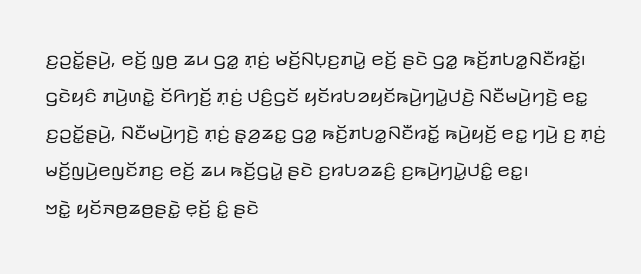ꤢ꤬ꤑꤢꤩ꤭ꤔꤣꤧ꤬, ꤕꤢꤩ꤬ ꤜ꤫ꤥ꤬ ꤘꤣ ꤞꤤ꤭ ꤊ꤫ꤢꤦ꤬ ꤗꤢꤩ꤬ꤡꤝ꤫ꤢ꤬ꤊꤣꤧ꤭ ꤕꤢꤩ꤬ ꤔꤢꤧ ꤞꤤ꤭ ꤒꤢꤩ꤬ꤊꤝꤤ꤭ꤡꤢꤪꤙꤢꤩ꤭꤯ ꤞꤢꤧꤟꤢꤨ ꤊꤣꤧ꤬ꤛꤢꤧ꤭ ꤢꤩꤖꤚꤢꤩ꤬ ꤊ꤫ꤢꤦ꤬ ꤓꤢꤨ꤬ꤞꤢꤩ ꤟꤢꤩꤙꤝꤤꤟꤢꤩꤒꤣꤧ꤬ꤚꤣꤧ꤭ꤓꤢꤧ꤬ ꤡꤢꤪꤗꤣꤧ꤬ꤚꤢꤧ꤬ ꤕꤢ꤭ ꤢ꤬ꤑꤢꤩ꤭ꤔꤣꤧ꤬, ꤡꤢꤪꤗꤣꤧ꤬ꤚꤢꤧ꤬ ꤊ꤫ꤢꤦ꤬ ꤔ꤫ꤤ꤬ꤘꤢ꤭ ꤞꤤ꤭ ꤒꤢꤩ꤬ꤊꤝꤤ꤭ꤡꤢꤪꤙꤢꤩ꤭ ꤒꤣꤧ꤬ꤟꤢꤩ꤬ ꤕꤢ꤭ ꤚꤣꤧ꤬ ꤢ꤬ ꤊ꤫ꤢꤦ꤬ ꤗꤢꤩ꤬ꤜꤣꤧ꤬ꤕꤜꤢꤩꤊꤢ꤬ ꤕꤢꤩ꤬ ꤘꤣ ꤒꤢꤩ꤬ꤞꤣꤧ꤭ ꤔꤢꤧ ꤢ꤬ꤙꤝꤤꤘꤢꤨ꤬ ꤢ꤬ꤒꤣꤧ꤬ꤚꤣꤧ꤭ꤓꤢꤨ꤭ ꤕꤢ꤭꤯
ꤠꤢꤧ꤭ ꤟꤢꤩꤏꤥ꤬ꤘꤥ꤬ꤔꤢꤧ꤭ ꤕ꤫ꤢꤩ꤬ ꤢꤨ꤭ ꤔꤢꤧ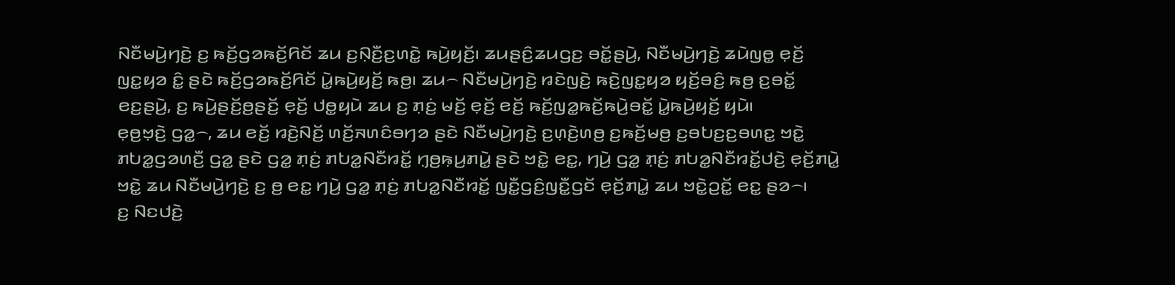ꤡꤢꤪꤗꤣꤧ꤬ꤚꤢꤧ꤬ ꤢ꤬ ꤒꤢꤩ꤬ꤞꤤꤒꤢꤩ꤬ꤖꤢꤩ ꤘꤣ ꤢ꤬ꤡ꤫ꤢꤪ꤬ꤢ꤬ꤛꤢꤧ꤭ ꤒꤣꤧ꤬ꤟꤢꤩ꤬꤯ ꤘꤣꤔꤢꤨ꤬ꤘꤣꤞꤢ꤬ ꤋꤢꤩ꤭ꤔꤣꤧ꤬, ꤡꤢꤪꤗꤣꤧ꤬ꤚꤢꤧ꤬ ꤘꤣꤧꤜꤥ꤭ ꤕ꤫ꤢꤩ꤬ ꤜꤢ꤭ꤟꤤ ꤢꤨ꤭ ꤔꤢꤧ ꤒꤢꤩ꤬ꤞꤤꤒꤢꤩ꤬ꤖꤢꤩ ꤣꤧ꤭ꤒꤣꤧ꤬ꤟꤢꤩ꤬ ꤒꤥ꤬꤯ ꤘꤣ꤮ ꤡꤢꤪꤗꤣꤧ꤬ꤚꤢꤧ꤬ ꤙꤢꤧꤜꤢꤧ꤬ ꤒꤢꤧ꤬ꤜꤢ꤭ꤟꤤ ꤟꤢꤩ꤬ꤋꤢꤨ꤬ ꤒꤥ꤬ ꤢ꤬ꤋꤢꤩ꤭ ꤕꤢ꤬ꤔꤣꤧ꤬, ꤢ꤬ ꤒꤣꤧ꤬ꤔꤢꤩ꤬ꤥ꤬ꤔꤢꤩ꤬ ꤕ꤫ꤢꤩ꤬ ꤓꤥ꤭ꤟꤣꤧ ꤘꤣ ꤢ꤬ ꤊ꤫ꤢꤦ꤬ ꤗꤢꤩ꤬ ꤕ꤫ꤢꤩ꤬ ꤕꤢꤩ꤬ ꤒꤢꤩ꤬ꤜꤤ꤭ꤒꤢꤩ꤬ꤒꤣꤧ꤬ꤋꤢꤩ꤭ ꤣꤧ꤭ꤒꤣꤧ꤬ꤟꤢꤩ꤬ ꤟꤣꤧ꤯
ꤕ꤫ꤥ꤬ꤠ꤫ꤢꤧ꤬ ꤞꤤ꤭꤮, ꤘꤣ ꤕꤢꤩ꤬ ꤙꤢꤧ꤬ꤡꤢꤩ꤬ ꤛꤢꤩ꤬ꤏꤛꤢꤨꤋꤚꤤ ꤔꤢꤧ ꤡꤢꤪꤗꤣꤧ꤬ꤚꤢꤧ꤬ ꤢ꤬ꤛ꤫ꤢꤧ꤬ꤛꤥ꤬ ꤢ꤬ꤒꤢꤩ꤬ꤗꤥ꤬ ꤢ꤬ꤋꤝꤢ꤬ꤢ꤬ꤋꤛꤢ꤭ ꤠꤢꤧ꤭ ꤊꤝꤤ꤭ꤞꤤꤛꤢꤪ꤬ ꤞꤤ꤭ ꤔꤢꤧ ꤞꤤ꤭ ꤊ꤫ꤢꤦ꤬ ꤊꤝꤤ꤭ꤡꤢꤪꤙꤢꤩ꤭ ꤚ꤫ꤥ꤬ꤒ꤫ꤣ꤬ꤊꤣꤧ꤭ ꤔꤢꤧ ꤠꤢꤧ꤭ ꤕꤢ꤭, ꤚꤣꤧ꤬ ꤞꤤ꤭ ꤊ꤫ꤢꤦ꤬ ꤊꤝꤤ꤭ꤡꤢꤪꤙꤢꤩ꤭ꤓꤢꤧ꤬ ꤕ꤫ꤢꤩ꤬ꤊꤣꤧ꤭ ꤠꤢꤧ꤭ ꤘꤣ ꤡꤢꤪꤗꤣꤧ꤬ꤚꤢꤧ꤬ ꤢ꤬ ꤥ꤬ ꤕꤢ꤭ ꤚꤣꤧ꤬ ꤞꤤ꤭ ꤊ꤫ꤢꤦ꤬ ꤊꤝꤤ꤭ꤡꤢꤪꤙꤢꤩ꤭ ꤜꤢꤪ꤭ꤞꤢꤨ꤬ꤜꤢꤪ꤭ꤞꤢꤩ ꤕ꤫ꤢꤩ꤬ꤊꤣꤧ꤭ ꤘꤣ ꤠꤢꤧ꤭ꤑꤢꤩ꤭ ꤕꤢ꤭ ꤔꤤ꤮꤯
ꤢ꤬ ꤡꤢꤓꤢꤧ꤬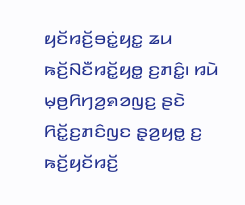ꤟꤢꤩꤙꤢꤩ꤬ꤋꤢꤦ꤭ꤟꤢ꤭ ꤘꤣ ꤒꤢꤩ꤬ꤡꤢꤪꤙꤢꤩ꤭ꤟꤥ꤭ ꤢ꤬ꤊꤢꤨ꤭꤯ ꤙꤣꤧ ꤗ꤫ꤥ꤬ꤖꤚꤤ꤬ꤎꤤꤜꤢ꤬ ꤔꤢꤧ ꤖꤢꤩ꤭ꤢ꤬ꤊꤢꤨꤜꤢ ꤔ꤫ꤤ꤬ꤟꤥ꤭ ꤢ꤬ ꤒꤢꤩ꤬ꤟꤢꤩꤙꤢꤩ꤬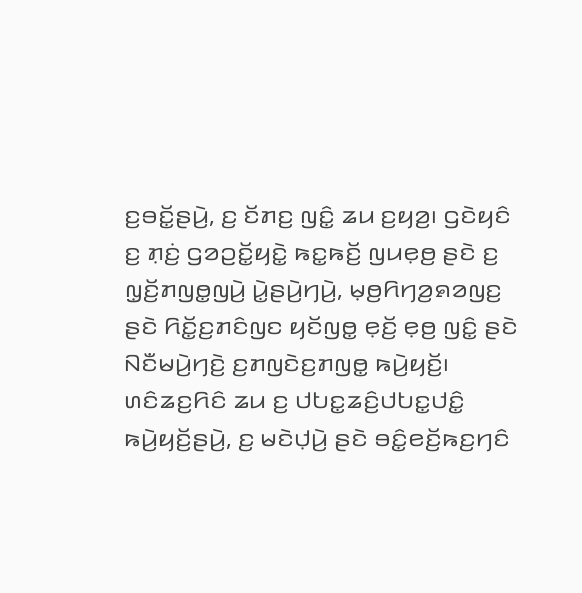ꤢ꤬ꤋꤢꤩ꤭ꤔꤣꤧ꤬, ꤢ꤬ ꤢꤩꤊꤢ꤬ ꤜꤢꤨ꤭ ꤘꤣ ꤢ꤬ꤟꤤ꤬꤯ ꤞꤢꤧꤟꤢꤨ ꤢ꤬ ꤊ꤫ꤢꤦ꤬ ꤞꤤꤑꤢꤩ꤭ꤟꤢꤧ꤭ ꤒꤢ꤭ꤒꤢꤩ꤬ ꤜꤣꤕ꤫ꤥ꤬ ꤔꤢꤧ ꤢ꤬ ꤜ꤫ꤢꤩ꤬ꤊꤜꤥ꤭ꤜꤣꤧ꤬ ꤣꤧ꤭ꤔꤣꤧ꤬ꤚꤣꤧ꤬, ꤗ꤫ꤥ꤬ꤖꤚꤤ꤬ꤎꤤꤜꤢ꤬ ꤔꤢꤧ ꤖꤢꤩ꤭ꤢ꤬ꤊꤢꤨꤜꤢ ꤟꤢꤩꤜꤥ꤭ ꤕ꤫ꤢꤩ꤬ ꤕ꤫ꤥ꤬ ꤜꤢꤨ꤭ ꤔꤢꤧ ꤡꤢꤪꤗꤣꤧ꤬ꤚꤢꤧ꤬ ꤢ꤬ꤊꤜꤢꤧꤢ꤬ꤊꤜꤥ꤭ ꤒꤣꤧ꤬ꤟꤢꤩ꤬꤯
ꤛꤢꤨꤘꤢ꤬ꤖꤢꤨ ꤘꤣ ꤢ꤬ ꤓꤝꤢ꤭ꤘꤢꤨ꤬ꤓꤝꤢ꤭ꤓꤢꤨ꤭ ꤒꤣꤧ꤬ꤟꤢꤩ꤬ꤔꤣꤧ꤬, ꤢ꤬ ꤗꤢꤧꤓ꤫ꤣꤧ꤬ ꤔꤢꤧ ꤋꤢꤨ꤭ꤕꤢꤩ꤬ꤒꤢ꤬ꤚꤢꤨ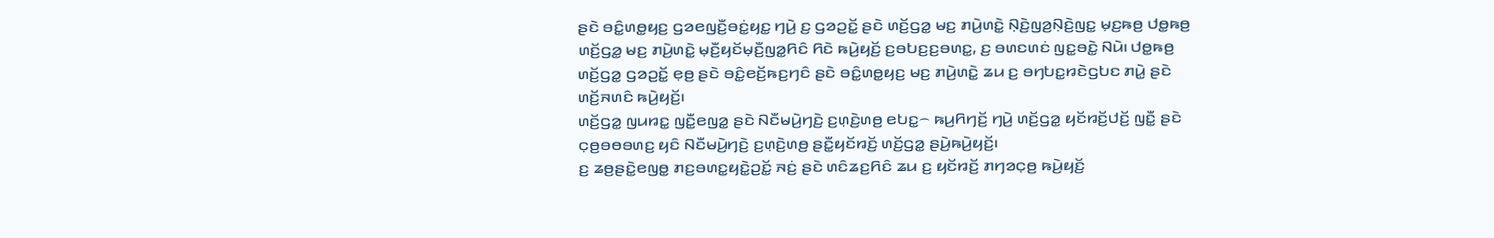ꤔꤢꤧ ꤋꤢꤨ꤭ꤛꤥ꤭ꤟꤢ꤬ ꤞꤤꤕꤜꤢꤪ꤬ꤋꤢꤦ꤭ꤟꤢ꤭ ꤚꤣꤧ꤬ ꤢ꤬ ꤞꤤꤑꤢꤩ꤭ ꤔꤢꤧ ꤛꤢꤩ꤬ꤞꤤ꤭ ꤗꤢ꤬ ꤊꤣꤧ꤬ꤛꤢꤧ꤭ ꤡ꤫ꤢꤧ꤬ꤜꤤ꤬ꤡ꤫ꤢꤧ꤬ꤜꤢ꤭ ꤗ꤫ꤢ꤬ꤒꤥ꤬ ꤓꤥ꤭ꤒꤥ꤬ ꤛꤢꤩ꤬ꤞꤤ꤭ ꤗꤢ꤬ ꤊꤣꤧ꤬ꤛꤢꤧ꤭ ꤗ꤫ꤢꤪ꤬ꤟꤢꤩꤗ꤫ꤢꤪ꤬ꤜꤤ꤭ꤖꤢꤨ ꤖꤢꤧ ꤒꤣꤧ꤬ꤟꤢꤩ꤬ ꤢ꤬ꤋꤝꤢ꤬ꤢ꤬ꤋꤛꤢ꤭, ꤢ꤬ ꤋꤛꤢꤛꤢꤦ ꤜꤢ꤭ꤋꤢꤧ꤭ ꤡꤣꤧ꤯ ꤓꤥ꤭ꤒꤥ꤬ ꤛꤢꤩ꤬ꤞꤤ꤭ ꤞꤤꤑꤢꤩ꤭ ꤕ꤫ꤥ꤬ ꤔꤢꤧ ꤋꤢꤨ꤭ꤕꤢꤩ꤬ꤒꤢ꤬ꤚꤢꤨ ꤔꤢꤧ ꤋꤢꤨ꤭ꤛꤥ꤭ꤟꤢ꤬ ꤗꤢ꤬ ꤊꤣꤧ꤬ꤛꤢꤧ꤭ ꤘꤣ ꤢ꤬ ꤋꤚꤝꤢ꤭ꤙꤢꤧꤞꤝꤢ ꤊꤣꤧ꤭ ꤔꤢꤧ ꤛꤢꤩ꤬ꤏꤛꤢꤨ ꤒꤣꤧ꤬ꤟꤢꤩ꤬꤯
ꤛꤢꤩ꤬ꤞꤤ꤭ ꤜꤣꤙꤢ꤭ ꤜꤢꤪ꤭ꤕꤜꤤ꤭ ꤔꤢꤧ ꤡꤢꤪꤗꤣꤧ꤬ꤚꤢꤧ꤬ ꤢ꤬ꤛ꤫ꤢꤧ꤬ꤛꤥ꤬ ꤕꤝꤢ꤭꤮ ꤒꤣ꤬ꤖꤚꤢꤩ꤬ ꤚꤣꤧ꤬ ꤛꤢꤩ꤬ꤞꤤ꤭ ꤟꤢꤩꤙꤢꤩ꤬ꤓꤢꤩ꤬ ꤜꤢꤪ꤭ ꤔꤢꤧ ꤍ꤫ꤥ꤬ꤋꤥꤋꤛꤢ꤬ ꤟꤢꤨ ꤡꤢꤪꤗꤣꤧ꤬ꤚꤢꤧ꤬ ꤢ꤬ꤛ꤫ꤢꤧ꤬ꤛꤥ꤬ ꤔꤢꤪ꤭ꤟꤢꤩꤙꤢꤩ꤬ ꤛꤢꤩ꤬ꤞꤤ꤭ ꤔꤣꤧ꤬ꤒꤣꤧ꤬ꤟꤢꤩ꤬꤯
ꤢ꤬ ꤘꤥ꤬ꤔꤢꤧ꤭ꤕꤜꤥ꤭ ꤊꤢ꤬ꤋꤛꤢ꤭ꤟꤢꤧ꤭ꤑꤢꤩ꤭ ꤏꤢꤦ꤬ ꤔꤢꤧ ꤛꤢꤨꤘꤢ꤬ꤖꤢꤨ ꤘꤣ ꤢ꤬ ꤟꤢꤩꤙꤢꤩ꤬ ꤊꤚꤤꤍ꤫ꤥ꤬ ꤒꤣꤧ꤬ꤟꤢꤩ꤬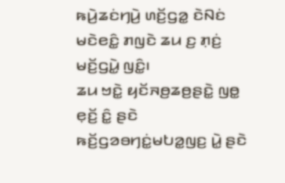ꤒꤣꤧ꤬ꤘꤢꤦꤚꤣꤧ꤬ ꤛꤢꤩ꤬ꤞꤤ꤭ ꤢꤧꤡꤢꤦ ꤗꤢꤧꤕꤢꤨ꤭ ꤊꤜꤢꤧ ꤘꤣ ꤢ꤬ ꤊ꤫ꤢꤦ꤬ ꤗꤢꤩ꤬ꤞꤣꤧ꤭ ꤜꤢꤨ꤭꤯
ꤘꤣ ꤠꤢꤧ꤭ ꤟꤢꤩꤏꤥ꤬ꤘꤥ꤬ꤔꤢꤧ꤭ ꤜꤥ꤭ ꤕ꤫ꤢꤩ꤬ ꤢꤨ꤭ ꤔꤢꤧ ꤒꤢꤩ꤬ꤞꤤꤋꤚꤢꤦ꤭ꤗꤝꤤ꤭ꤜꤢ꤬ ꤣꤧ꤭ ꤔꤢꤧ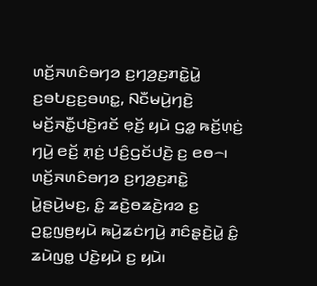ꤛꤢꤩ꤬ꤏꤛꤢꤨꤋꤚꤤ ꤢ꤬ꤚꤤ꤬ꤢ꤬ꤊꤢꤧ꤭ꤣꤧ꤭ ꤢ꤬ꤋꤝꤢ꤬ꤢ꤬ꤋꤛꤢ꤭, ꤡꤢꤪꤗꤣꤧ꤬ꤚꤢꤧ꤬ ꤗꤢꤩ꤬ꤏꤢꤪ꤭ꤓꤢꤧ꤬ꤙꤢꤩ ꤕ꤫ꤢꤩ꤬ ꤟꤣꤧ ꤞꤤ꤭ ꤒꤢꤩ꤬ꤛ꤫ꤢꤦ꤬ ꤚꤣꤧ꤬ ꤕꤢꤩ꤬ ꤊ꤫ꤢꤦ꤬ ꤓꤢꤨ꤬ꤞꤢꤩꤓꤢꤧ꤬ ꤢ꤬ ꤕꤥ꤮꤯ ꤛꤢꤩ꤬ꤏꤛꤢꤨꤋꤚꤤ ꤢ꤬ꤚꤤ꤬ꤢ꤬ꤊꤢꤧ꤭ ꤣꤧ꤭ꤔꤣꤧ꤬ꤗꤢ꤬, ꤢꤨ꤭ ꤘꤢꤧ꤬ꤥꤘꤢꤧ꤬ꤙꤤ ꤢ꤬ ꤑꤢ꤭ꤜꤥ꤬ꤟꤣꤧ ꤒꤣꤧ꤬ꤘꤢꤦꤚꤣꤧ꤬ ꤊꤢꤨꤔ꤫ꤢꤧ꤬ꤣꤧ꤭ ꤢꤨ꤭ ꤘꤣꤧꤜꤥ꤭ ꤓꤢꤧ꤬ꤟꤣꤧ ꤢ꤬ ꤟꤣꤧ꤯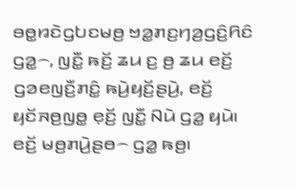ꤋꤥ꤭ꤙꤢꤧꤞꤝꤢꤗꤥ꤬ ꤠꤤ꤭ꤊꤢ꤬ꤚꤤ꤬ꤞꤢꤨ꤬ꤖꤢꤨ ꤞꤤ꤭꤮, ꤜꤢꤪ꤭ ꤒꤢꤩ꤬ ꤘꤣ ꤢ꤬ ꤥ꤬ ꤘꤣ ꤕꤢꤩ꤬ ꤞꤤꤕꤜꤢꤪ꤬ꤊꤢꤨ꤭ ꤒꤣꤧ꤬ꤟꤢꤩ꤬ꤔꤣꤧ꤬, ꤕꤢꤩ꤬ ꤟꤢꤩꤏꤥ꤬ꤜꤥ꤭ ꤕ꤫ꤢꤩ꤬ ꤜꤢꤪ꤭ ꤡꤣꤧ ꤞꤤ꤭ ꤟꤣꤧ꤯ ꤕꤢꤩ꤬ ꤗꤥ꤬ꤊꤣꤧ꤬ꤔꤥ꤮ ꤞꤤ꤭ ꤒꤥ꤬꤯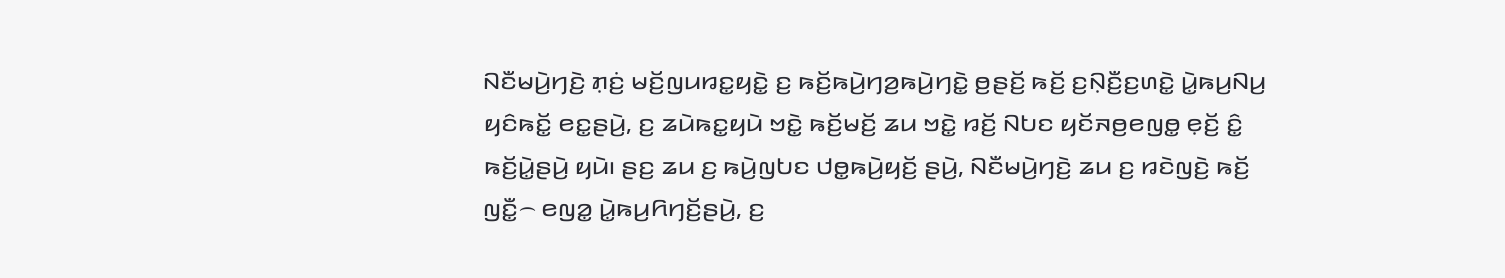ꤡꤢꤪꤗꤣꤧ꤬ꤚꤢꤧ꤬ ꤊ꤫ꤢꤦ꤬ ꤗꤢꤩ꤬ꤜꤣꤙꤢ꤭ꤟꤢꤧ꤭ ꤢ꤬ ꤒꤢꤩ꤬ꤒꤣꤧ꤬ꤚꤤ꤬ꤒꤣꤧ꤬ꤚꤢꤧ꤭ ꤥ꤬ꤔꤢꤩ꤬ ꤒꤢꤩ꤬ ꤢ꤬ꤡ꤫ꤢꤪ꤬ꤢ꤬ꤛꤢꤧ꤭ ꤣꤧ꤭ꤒꤣ꤬ꤡꤣ꤬ ꤟꤢꤨꤒꤢꤩ꤭ ꤕꤢ꤭ꤔꤣꤧ꤬, ꤢ꤬ ꤘꤣꤧꤒꤢ꤭ꤟꤣꤧ ꤠꤢꤧ꤭ ꤒꤢꤩ꤬ꤗꤢꤩ꤬ ꤘꤣ ꤠꤢꤧ꤭ ꤙꤢꤩ꤬ ꤡꤝꤢ ꤟꤢꤩꤏꤥ꤬ꤕꤜꤥ꤭ ꤕ꤫ꤢꤩ꤬ ꤢꤨ꤭ ꤒꤢꤩ꤬ꤣꤧ꤭ꤔꤣꤧ꤬ ꤟꤣꤧ꤯ ꤔꤢ꤬ ꤘꤣ ꤢ꤬ ꤒꤣꤧ꤬ꤜꤝꤢ ꤓꤥ꤭ꤒꤣꤧ꤬ꤟꤢꤩ꤬ ꤔꤣꤧ꤬, ꤡꤢꤪꤗꤣꤧ꤬ꤚꤢꤧ꤬ ꤘꤣ ꤢ꤬ ꤙꤢꤧꤜꤢꤧ꤬ ꤒꤢꤩ꤬ ꤜꤢꤪ꤭꤮ ꤕꤜꤤ꤭ ꤣꤧ꤭ꤒꤣ꤬ꤖꤚꤢꤩ꤬ꤔꤣꤧ꤬, ꤢ꤬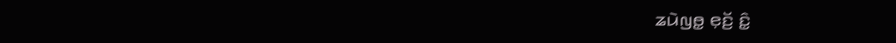ꤘꤣꤧꤜꤥ꤭ ꤕ꤫ꤢꤩ꤬ ꤢꤨ꤭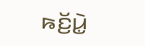ꤒꤢꤩ꤬ꤣꤧ꤭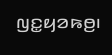ꤜꤢ꤭ꤟꤤꤒꤥ꤬꤯